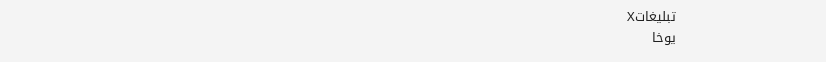تبليغاتX
یوخا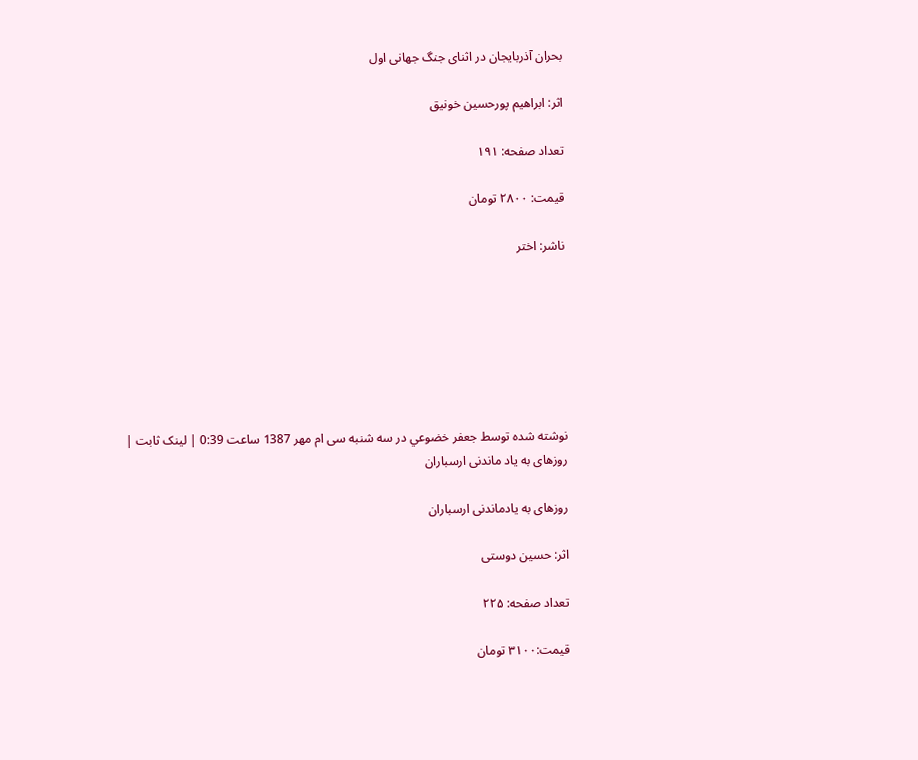بحران آذربایجان در اثنای جنگ جهانی اول

اثر: ابراهیم پورحسین خونیق

تعداد صفحه: ۱۹۱

قیمت: ۲۸۰۰ تومان

ناشر: اختر







نوشته شده توسط جعفر خضوعي در سه شنبه سی ام مهر 1387 ساعت 0:39 | لينک ثابت |
روزهای به یاد ماندنی ارسباران

روزهای به یادماندنی ارسباران

اثر: حسین دوستی

تعداد صفحه: ۲۲۵

قیمت:۳۱۰۰ تومان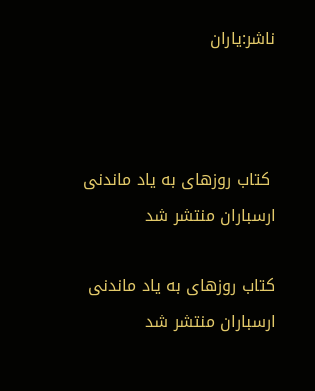ناشر:یاران



 کتاب روزهای به یاد ماندنی ارسباران منتشر شد

کتاب روزهای به یاد ماندنی ارسباران منتشر شد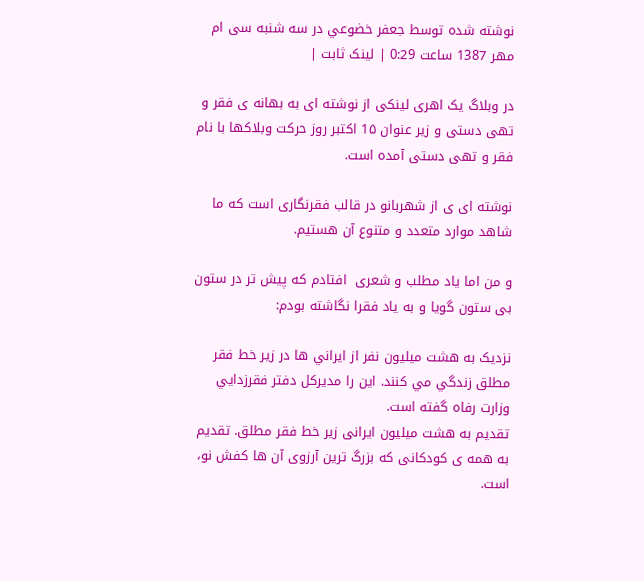نوشته شده توسط جعفر خضوعي در سه شنبه سی ام مهر 1387 ساعت 0:29 | لينک ثابت |

در وبلاگ یک اهری لینکی از نوشته ای به بهانه ی فقر و تهی دستی و زیر عنوان 1۵ اکتبر روز حرکت وبلاکها با نام فقر و تهی دستی آمده است.

نوشته ای ی از شهربانو در قالب فقرنگاری است که ما شاهد موارد متعدد و متنوع آن هستیم.

و من اما یاد مطلب و شعری  افتادم که پیش تر در ستون بی ستون گویا و به یاد فقرا نگاشته بودم:

نزديک به هشت ميليون نفر از ايراني ها در زير خط فقر مطلق زندگي مي کنند. اين را مديرکل دفتر فقرزدايي وزارت رفاه گفته است.
تقدیم به هشت میلیون ایرانی زیر خط فقر مطلق. تقدیم به همه ی کودکانی که بزرگ ترین آرزوی آن ها کفش نو، است.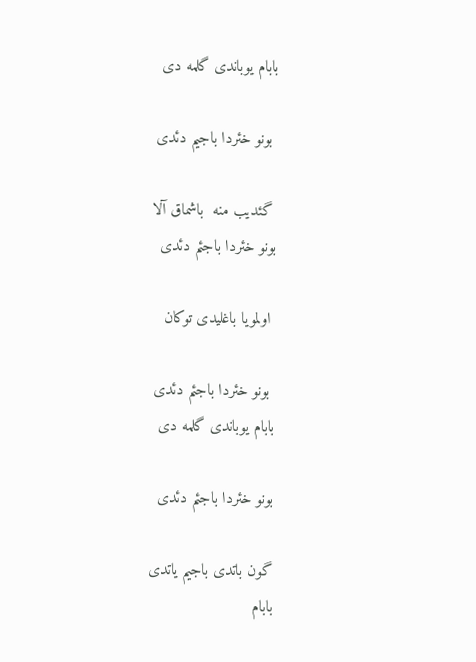بابام یوباندی گلمه دی

 بونو خئردا باجیم دئدی

 گئدیب منه  باشماق آلا
بونو خئردا باجئم دئدی

 اولمویا باغلیدی توکان

 بونو خئردا باجئم دئدی
بابام یوباندی گلمه دی

بونو خئردا باجئم دئدی

گون باتدی باجیم یاتدی
بابام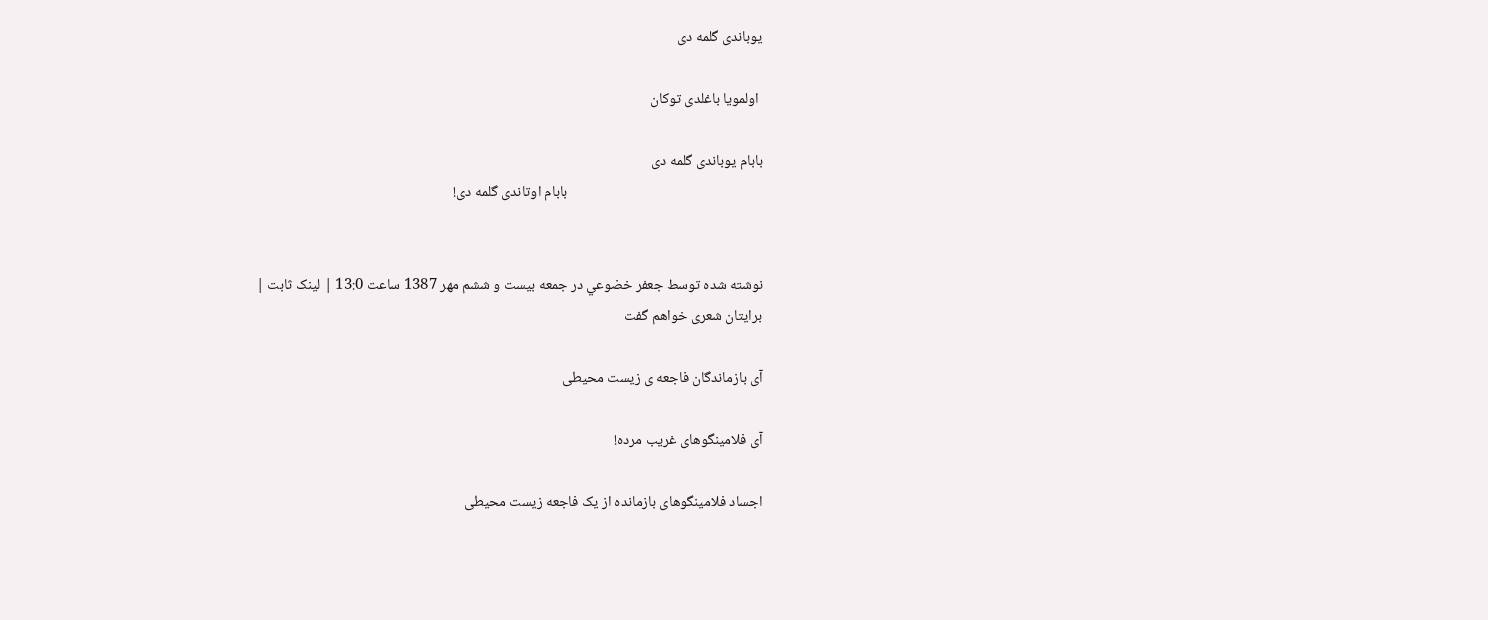یوباندی گلمه دی

 اولمویا باغلدی توکان

بابام یوباندی گلمه دی
                                                           بابام اوتاندی گلمه دی!


نوشته شده توسط جعفر خضوعي در جمعه بیست و ششم مهر 1387 ساعت 13:0 | لينک ثابت |
برایتان شعری خواهم گفت

آی بازماندگان فاجعه ی زیست محیطی

آی فلامینگوهای غریب مرده!

اجساد فلامینگوهای بازمانده از یک فاجعه زیست محیطی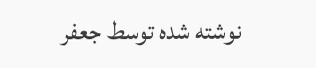نوشته شده توسط جعفر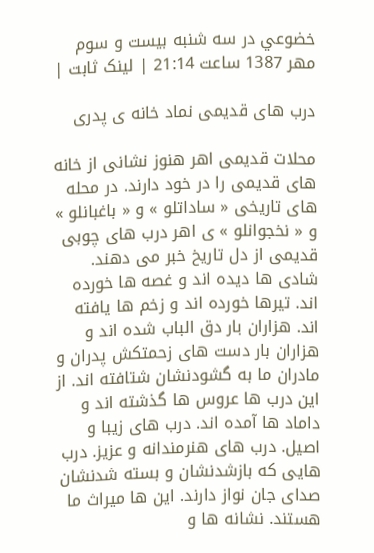خضوعي در سه شنبه بیست و سوم مهر 1387 ساعت 21:14 | لينک ثابت |

درب های قدیمی نماد خانه ی پدری

محلات قدیمی اهر هنوز نشانی از خانه های قدیمی را در خود دارند. در محله های تاریخی « ساداتلو » و « باغبانلو » و « نخجوانلو » ی اهر درب های چوبی قدیمی از دل تاریخ خبر می دهند. شادی ها دیده اند و غصه ها خورده اند. تیرها خورده اند و زخم ها یافته اند. هزاران بار دق الباب شده اند و هزاران بار دست های زحمتکش پدران و مادران ما به گشودنشان شتافته اند. از این درب ها عروس ها گذشته اند و داماد ها آمده اند. درب های زیبا و اصیل. درب های هنرمندانه و عزیز. درب هایی که بازشدنشان و بسته شدنشان صدای جان نواز دارند. این ها میراث ما هستند. نشانه ها و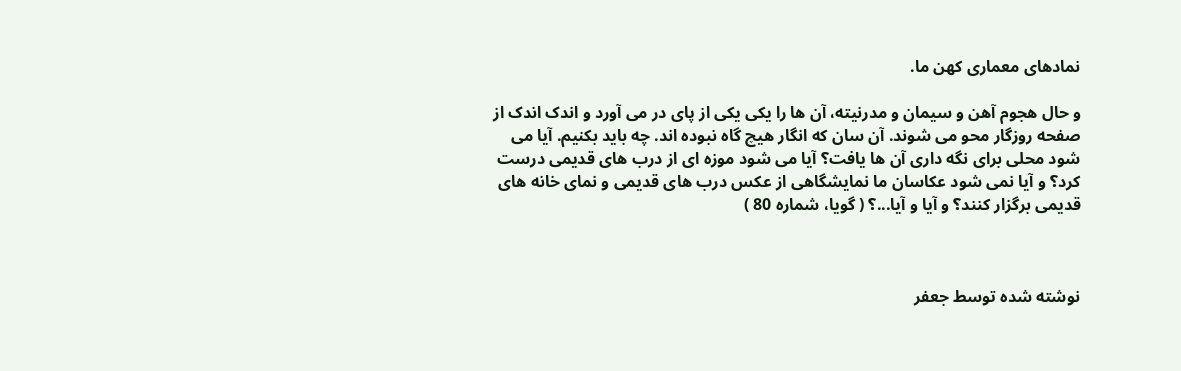نمادهای معماری کهن ما.

و حال هجوم آهن و سیمان و مدرنیته، آن ها را یکی یکی از پای در می آورد و اندک اندک از صفحه روزگار محو می شوند. آن سان که انگار هیچ گاه نبوده اند. چه باید بکنیم. آیا می شود محلی برای نگه داری آن ها یافت؟ آیا می شود موزه ای از درب های قدیمی درست کرد؟ و آیا نمی شود عکاسان ما نمایشگاهی از عکس درب های قدیمی و نمای خانه های قدیمی برگزار کنند؟ و آیا و آیا...؟ ( گویا، شماره 80 )



نوشته شده توسط جعفر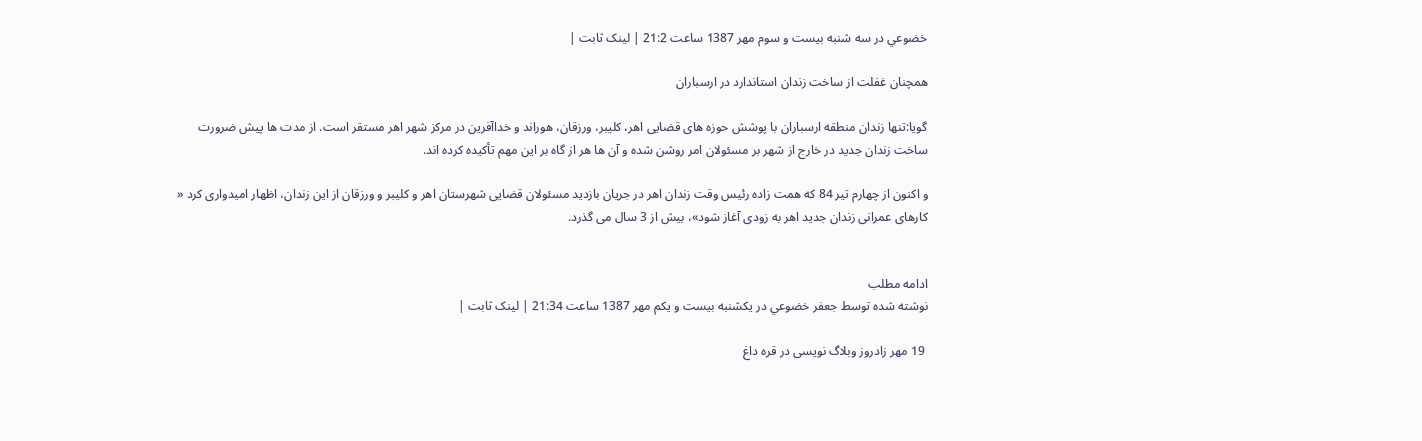خضوعي در سه شنبه بیست و سوم مهر 1387 ساعت 21:2 | لينک ثابت |

همچنان غفلت از ساخت زندان استاندارد در ارسباران

گویا:تنها زندان منطقه ارسباران با پوشش حوزه های قضایی اهر، کلیبر، ورزقان، هوراند و خداآفرین در مرکز شهر اهر مستقر است. از مدت ها پیش ضرورت ساخت زندان جدید در خارج از شهر بر مسئولان امر روشن شده و آن ها هر از گاه بر این مهم تأکیده کرده اند.

و اکنون از چهارم تیر 84 که همت زاده رئیس وقت زندان اهر در جریان بازدید مسئولان قضایی شهرستان اهر و کلیبر و ورزقان از این زندان،‌ اظهار امیدواری کرد « کارهای عمرانی زندان جدید اهر به زودی آغاز شود»، بیش از 3 سال می گذرد.


ادامه مطلب
نوشته شده توسط جعفر خضوعي در یکشنبه بیست و یکم مهر 1387 ساعت 21:34 | لينک ثابت |

 19 مهر زادروز وبلاگ نویسی در قره داغ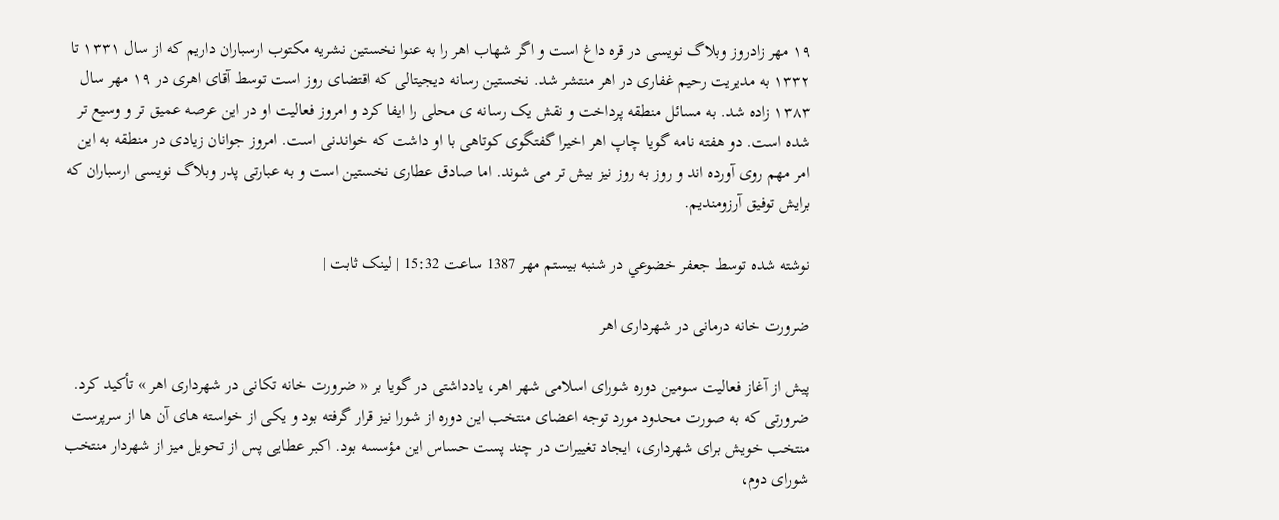۱۹ مهر زادروز وبلاگ نویسی در قره داغ است و اگر شهاب اهر را به عنوا نخستین نشریه مکتوب ارسباران داریم که از سال ۱۳۳۱ تا ۱۳۳۲ به مدیریت رحیم غفاری در اهر منتشر شد. نخستین رسانه دیجیتالی که اقتضای روز است توسط آقای اهری در ۱۹ مهر سال ۱۳۸۳ زاده شد. به مسائل منطقه پرداخت و نقش یک رسانه ی محلی را ایفا کرد و امروز فعالیت او در این عرصه عمیق تر و وسیع تر شده است. دو هفته نامه گویا چاپ اهر اخیرا گفتگوی کوتاهی با او داشت که خواندنی است. امروز جوانان زیادی در منطقه به این امر مهم روی آورده اند و روز به روز نیز بیش تر می شوند. اما صادق عطاری نخستین است و به عبارتی پدر وبلاگ نویسی ارسباران که برایش توفیق آرزومندیم.

نوشته شده توسط جعفر خضوعي در شنبه بیستم مهر 1387 ساعت 15:32 | لينک ثابت |

ضرورت خانه درمانی در شهرداری اهر

پیش از آغاز فعالیت سومین دوره شورای اسلامی شهر اهر، یادداشتی در گویا بر « ضرورت خانه تکانی در شهرداری اهر » تأکید کرد. ضرورتی که به صورت محدود مورد توجه اعضای منتخب این دوره از شورا نیز قرار گرفته بود و یکی از خواسته های آن ها از سرپرست منتخب خویش برای شهرداری، ایجاد تغییرات در چند پست حساس این مؤسسه بود. اکبر عطایی پس از تحویل میز از شهردار منتخب شورای دوم،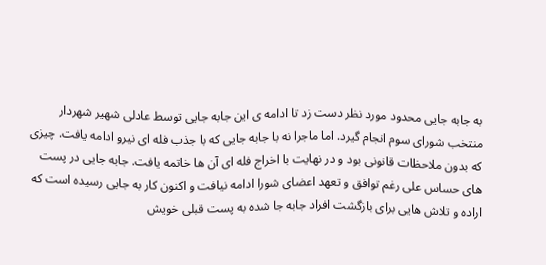به جابه جایی محدود مورد نظر دست زد تا ادامه ی این جابه جایی توسط عادلی شهیر شهردار منتخب شورای سوم انجام گیرد. اما ماجرا نه با جابه جایی که با جذب فله ای نیرو ادامه یافت. چیزی که بدون ملاحظات قانونی بود و در نهایت با اخراج فله ای آن ها خاتمه یافت. جابه جایی در پست های حساس علی رغم توافق و تعهد اعضای شورا ادامه نیافت و اکنون کار به جایی رسیده است که اراده و تلاش هایی برای بازگشت افراد جابه جا شده به پست قبلی خویش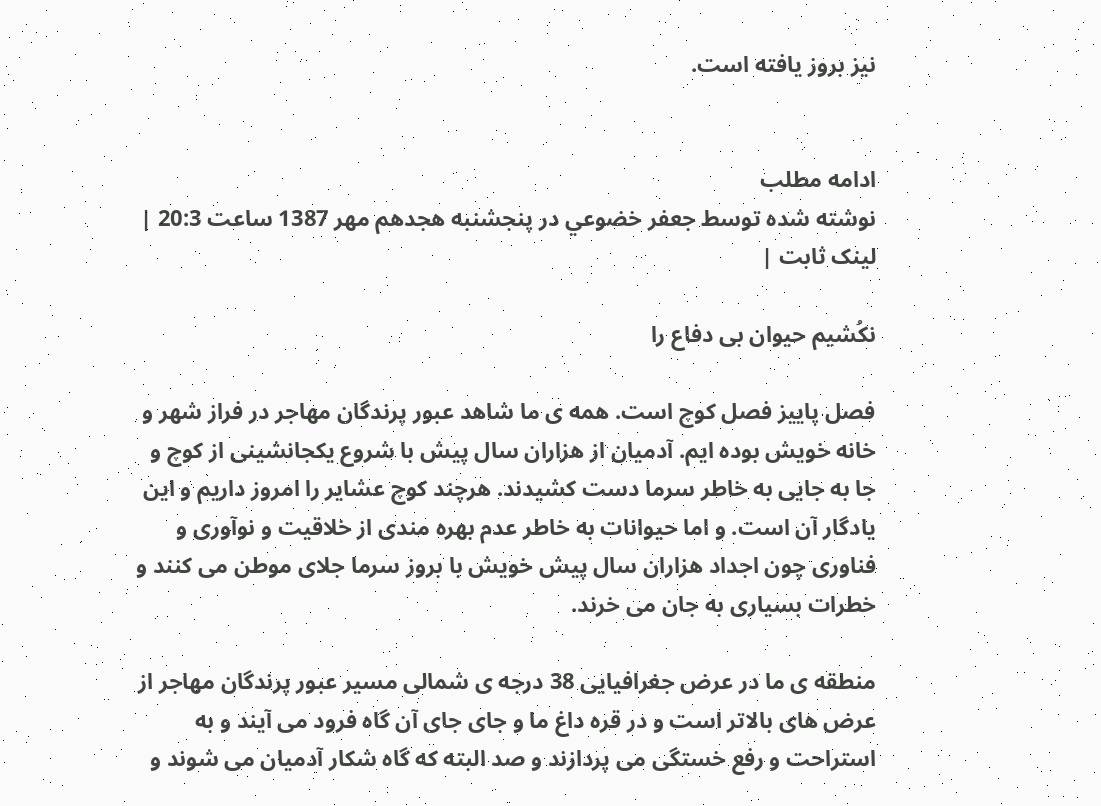نیز بروز یافته است.


ادامه مطلب
نوشته شده توسط جعفر خضوعي در پنجشنبه هجدهم مهر 1387 ساعت 20:3 | لينک ثابت |

نکُشیم حیوان بی دفاع را

فصل پاییز فصل کوچ است. همه ی ما شاهد عبور پرندگان مهاجر در فراز شهر و خانه خویش بوده ایم. آدمیان از هزاران سال پیش با شروع یکجانشینی از کوچ و جا به جایی به خاطر سرما دست کشیدند. هرچند کوچ عشایر را امروز داریم و این یادگار آن است. و اما حیوانات به خاطر عدم بهره مندی از خلاقیت و نوآوری و فناوری چون اجداد هزاران سال پیش خویش با بروز سرما جلای موطن می کنند و خطرات بسیاری به جان می خرند.

منطقه ی ما در عرض جغرافیایی 38 درجه ی شمالی مسیر عبور پرندگان مهاجر از عرض های بالاتر است و در قره داغ ما و جای جای آن گاه فرود می آیند و به استراحت و رفع خستگی می پردازند و صد البته که گاه شکار آدمیان می شوند و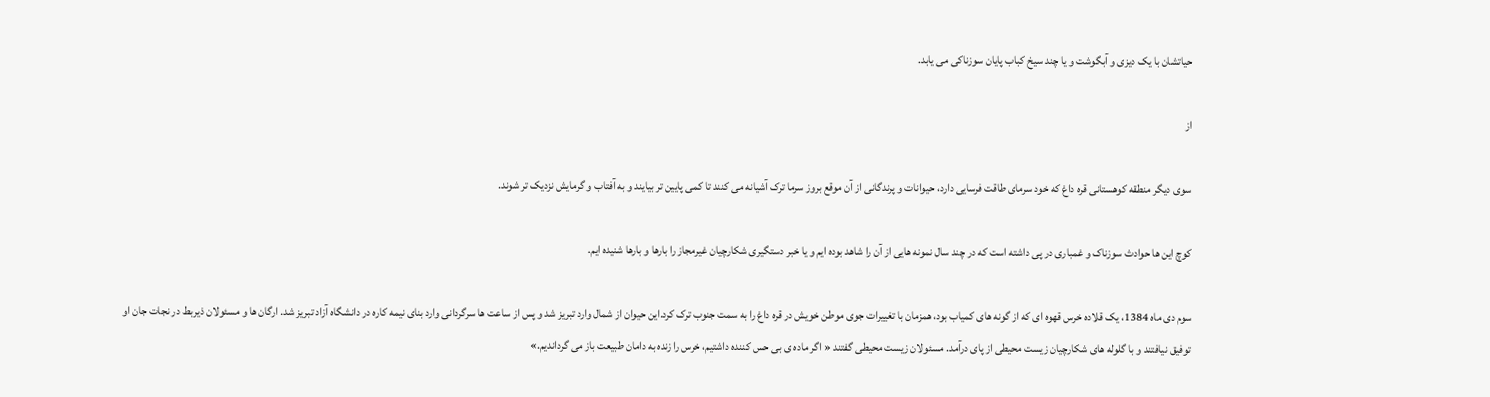حیاتشان با یک دیزی و آبگوشت و یا چند سیخ کباب پایان سوزناکی می یابد.

از

سوی دیگر منطقه کوهستانی قره داغ که خود سرمای طاقت فرسایی دارد، حیوانات و پرندگانی از آن موقع بروز سرما ترک آشیانه می کنند تا کمی پایین تر بیایند و به آفتاب و گرمایش نزدیک تر شوند.

کوچ این ها حوادث سوزناک و غمباری در پی داشته است که در چند سال نمونه هایی از آن را شاهد بوده ایم و یا خبر دستگیری شکارچیان غیرمجاز را بارها و بارها شنیده ایم.

سوم دی ماه 1384، یک قلاده خرس قهوه ای که از گونه های کمیاب بود، همزمان با تغییرات جوی موطن خویش در قره داغ را به سمت جنوب ترک کرد.این حیوان از شمال وارد تبریز شد و پس از ساعت ها سرگردانی وارد بنای نیمه کاره در دانشگاه آزاد تبریز شد. ارگان ها و مسئولان ذیربط در نجات جان او توفیق نیافتند و با گلوله های شکارچیان زیست محیطی از پای درآمد. مسئولان زیست محیطی گفتند « اگر ماده ی بی حس کننده داشتیم، خرس را زنده به دامان طبیعت باز می گرداندیم.»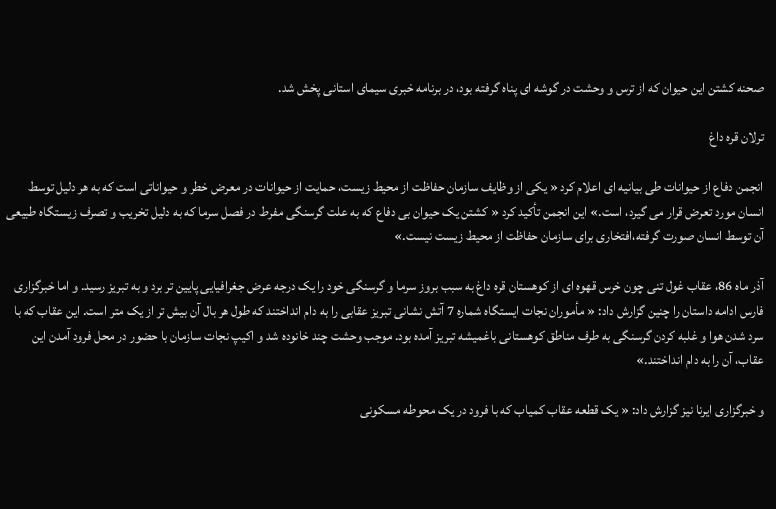صحنه کشتن این حیوان که از ترس و وحشت در گوشه ای پناه گرفته بود، در برنامه خبری سیمای استانی پخش شد.

ترلان قره داغ

انجمن دفاع از حیوانات طی بیانیه ای اعلام کرد « یکی از وظایف سازمان حفاظت از محیط زیست، حمایت از حیوانات در معرض خطر و حیواناتی است که به هر دلیل توسط انسان مورد تعرض قرار می گیرد، است.» این انجمن تأکید کرد « کشتن یک حیوان بی دفاع که به علت گرسنگی مفرط در فصل سرما که به دلیل تخریب و تصرف زیستگاه طبیعی آن توسط انسان صورت گرفته،‌افتخاری برای سازمان حفاظت از محیط زیست نیست.»

آذر ماه 86،‌ عقاب غول تنی چون خرس قهوه ای از کوهستان قره داغ به سبب بروز سرما و گرسنگی خود را یک درجه عرض جغرافیایی پایین تر برد و به تبریز رسید. و اما خبرگزاری فارس ادامه داستان را چنین گزارش داد: « مأموران نجات ایستگاه شماره 7 آتش نشانی تبریز عقابی را به دام انداختند که طول هر بال آن بیش تر از یک متر است. این عقاب که با سرد شدن هوا و غلبه کردن گرسنگی به طرف مناطق کوهستانی باغمیشه تبریز آمده بود. موجب وحشت چند خانوده شد و اکیپ نجات سازمان با حضور در محل فرود آمدن این عقاب، آن را به دام انداختند.»

و خبرگزاری ایرنا نیز گزارش داد: « یک قطعه عقاب کمیاب که با فرود در یک محوطه مسکونی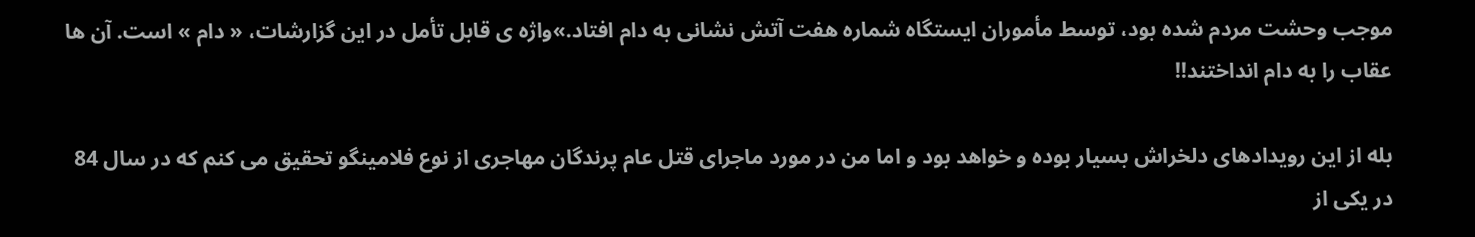موجب وحشت مردم شده بود، توسط مأموران ایستگاه شماره هفت آتش نشانی به دام افتاد.»واژه ی قابل تأمل در این گزارشات، « دام » است. آن ها عقاب را به دام انداختند!!

بله از این رویدادهای دلخراش بسیار بوده و خواهد بود و اما من در مورد ماجرای قتل عام پرندگان مهاجری از نوع فلامینگو تحقیق می کنم که در سال 84 در یکی از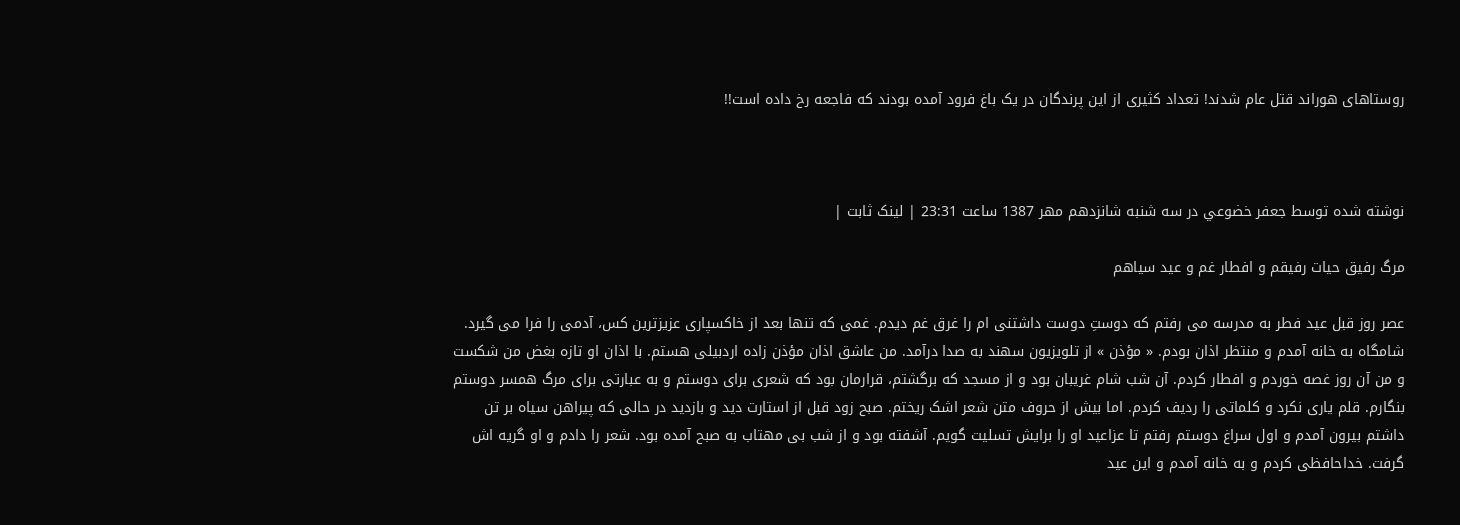روستاهای هوراند قتل عام شدند! تعداد کثیری از این پرندگان در یک باغ فرود آمده بودند که فاجعه رخ داده است!!



نوشته شده توسط جعفر خضوعي در سه شنبه شانزدهم مهر 1387 ساعت 23:31 | لينک ثابت |

مرگ رفیق حیات رفیقم و افطار غم و عید سیاهم

عصر روز قبل عید فطر به مدرسه می رفتم که دوستِ دوست داشتنی ام را غرق غم دیدم. غمی که تنها بعد از خاکسپاری عزیزترین کس، آدمی را فرا می گیرد. شامگاه به خانه آمدم و منتظر اذان بودم. « مؤذن » از تلویزیون سهند به صدا درآمد. من عاشق اذان مؤذن زاده اردبیلی هستم. با اذان او تازه بغض من شکست و من آن روز غصه خوردم و افطار کردم. آن شب شام غریبان بود و از مسجد که برگشتم، قرارمان بود که شعری برای دوستم و به عبارتی برای مرگ همسر دوستم بنگارم. قلم یاری نکرد و کلماتی را ردیف کردم. اما بیش از حروف متن شعر اشک ریختم. صبح زود قبل از استارت دید و بازدید در حالی که پیراهن سیاه بر تن داشتم بیرون آمدم و اول سراغ دوستم رفتم تا عزاعید او را برایش تسلیت گویم. آشفته بود و از شب بی مهتاب به صبح آمده بود. شعر را دادم و او گریه اش گرفت. خداحافظی کردم و به خانه آمدم و این عید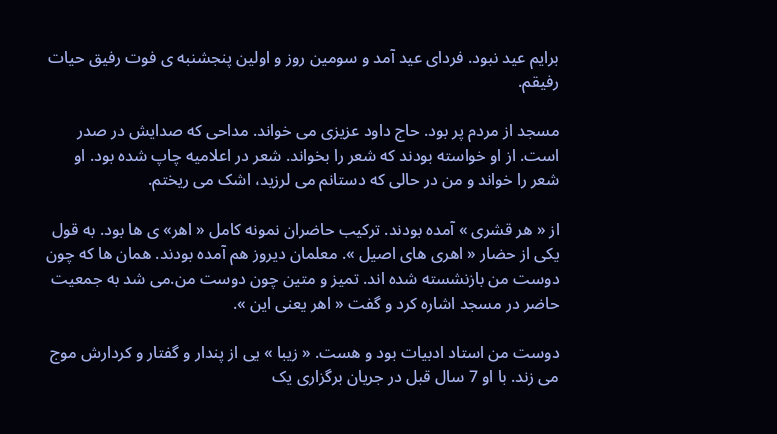برایم عید نبود. فردای عید آمد و سومین روز و اولین پنجشنبه ی فوت رفیق حیات رفیقم.

مسجد از مردم پر بود. حاج داود عزیزی می خواند. مداحی که صدایش در صدر است. از او خواسته بودند که شعر را بخواند. شعر در اعلامیه چاپ شده بود. او شعر را خواند و من در حالی که دستانم می لرزید، اشک می ریختم.

از « هر قشری » آمده بودند. ترکیب حاضران نمونه کامل « اهر‌» ی ها بود. به قول یکی از حضار « اهری های اصیل ». معلمان دیروز هم آمده بودند. همان ها که چون دوست من بازنشسته شده اند. تمیز و متین چون دوست من.می شد به جمعیت حاضر در مسجد اشاره کرد و گفت « اهر یعنی این ».

دوست من استاد ادبیات بود و هست. « زیبا » یی از پندار و گفتار و کردارش موج می زند. با او 7 سال قبل در جریان برگزاری یک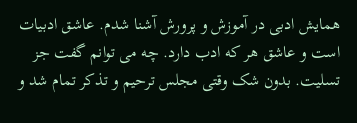همایش ادبی در آموزش و پرورش آشنا شدم. عاشق ادبیات است و عاشق هر که ادب دارد. چه می توانم گفت جز تسلیت. بدون شک وقتی مجلس ترحیم و تذکر تمام شد و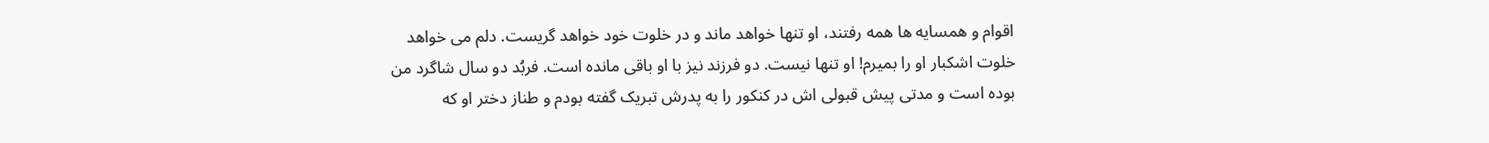اقوام و همسایه ها همه رفتند، او تنها خواهد ماند و در خلوت خود خواهد گریست. دلم می خواهد خلوت اشکبار او را بمیرم! او تنها نیست. دو فرزند نیز با او باقی مانده است. فربُد دو سال شاگرد من بوده است و مدتی پیش قبولی اش در کنکور را به پدرش تبریک گفته بودم و طناز دختر او که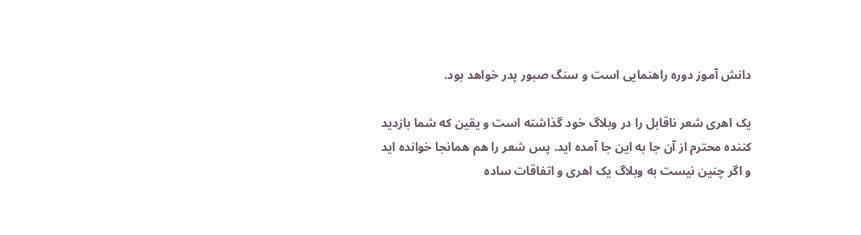دانش آموز دوره راهنمایی است و سنگ صبور پدر خواهد بود.

یک اهری شعر ناقابل را در وبلاگ خود گذاشته است و یقین که شما بازدید کننده محترم از آن جا به این جا آمده اید. پس شعر را هم همانجا خوانده اید و اگر چنین نیست به وبلاگ یک اهری و اتفاقات ساده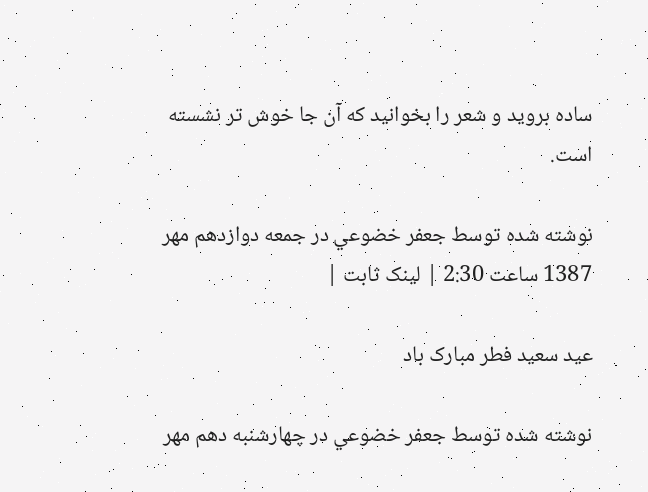ساده بروید و شعر را بخوانید که آن جا خوش تر نشسته است.

نوشته شده توسط جعفر خضوعي در جمعه دوازدهم مهر 1387 ساعت 2:30 | لينک ثابت |

عید سعید فطر مبارک باد

نوشته شده توسط جعفر خضوعي در چهارشنبه دهم مهر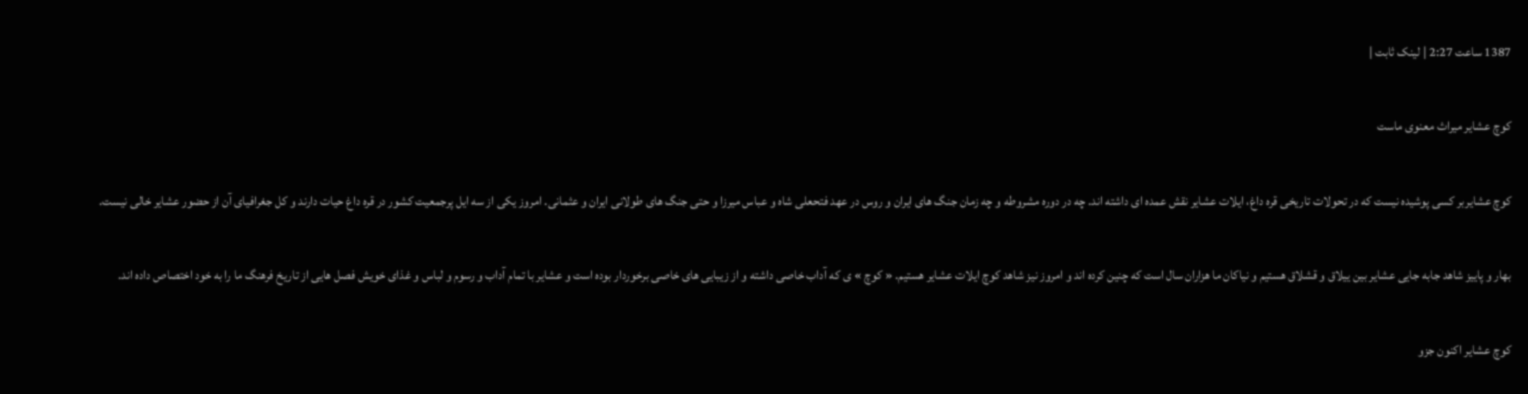1387 ساعت 2:27 | لينک ثابت |

کوچ عشایر میراث معنوی ماست

کوچ عشایربر کسی پوشیده نیست که در تحولات تاریخی قره داغ، ایلات عشایر نقش عمده ای داشته اند. چه در دوره مشروطه و چه زمان جنگ های ایران و روس در عهد فتحعلی شاه و عباس میرزا و حتی جنگ های طولانی ایران و عثمانی. امروز یکی از سه ایل پرجمعیت کشور در قره داغ حیات دارند و کل جغرافیای آن از حضور عشایر خالی نیست.

بهار و پاییز شاهد جابه جایی عشایر بین ییلاق و قشلاق هستیم و نیاکان ما هزاران سال است که چنین کرده اند و امروز نیز شاهد کوچ ایلات عشایر هستیم. « کوچ » ی که آداب خاصی داشته و از زیبایی های خاصی برخوردار بوده است و عشایر با تمام آداب و رسوم و لباس و غذای خویش فصل هایی از تاریخ فرهنگ ما را به خود اختصاص داده اند.

کوچ عشایر اکنون جزو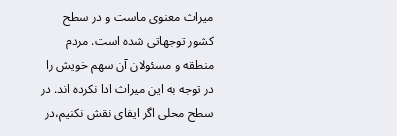میراث معنوی ماست و در سطح کشور توجهاتی شده است. مردم منطقه و مسئولان آن سهم خویش را در توجه به این میراث ادا نکرده اند. در سطح محلی اگر ایفای نقش نکنیم،در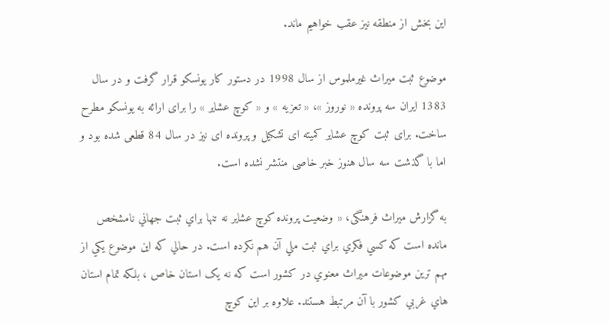این بخش از منطقه نیز عقب خواهیم ماند.

موضوع ثبت میراث غیرملموس از سال 1998 در دستور کار یونسکو قرار گرفت و در سال 1383 ایران سه پرونده « نوروز »، « تعزیه » و « کوچ عشایر » را برای ارائه به یونسکو مطرح ساخت. برای ثبت کوچ عشایر کمیته ای تشکیل و پرونده ای نیز در سال 84 قطعی شده بود و اما با گذشت سه سال هنوز خبر خاصی منتشر نشده است.

به گزارش میراث فرهنگی، « وضعيت پرونده کوچ عشاير نه تنها براي ثبت جهاني نامشخص مانده است که کسي فکري براي ثبت ملي آن هم نکرده است. در حالي که اين موضوع يکي از مهم ترين موضوعات ميراث معنوي در کشور است که نه يک استان خاص ، بلکه تمام استان هاي غربي کشور با آن مرتبط هستند. علاوه بر اين کوچ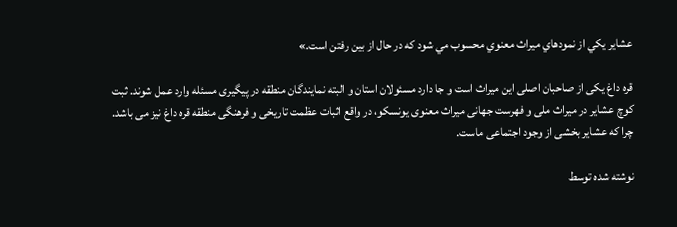عشاير يکي از نمودهاي ميراث معنوي محسوب مي شود که در حال از بين رفتن است.»

قره داغ یکی از صاحبان اصلی این میراث است و جا دارد مسئولان استان و البته نمایندگان منطقه در پیگیری مسئله وارد عمل شوند. ثبت کوچ عشایر در میراث ملی و فهرست جهانی میراث معنوی یونسکو، در واقع اثبات عظمت تاریخی و فرهنگی منطقه قره داغ نیز می باشد. چرا که عشایر بخشی از وجود اجتماعی ماست.

نوشته شده توسط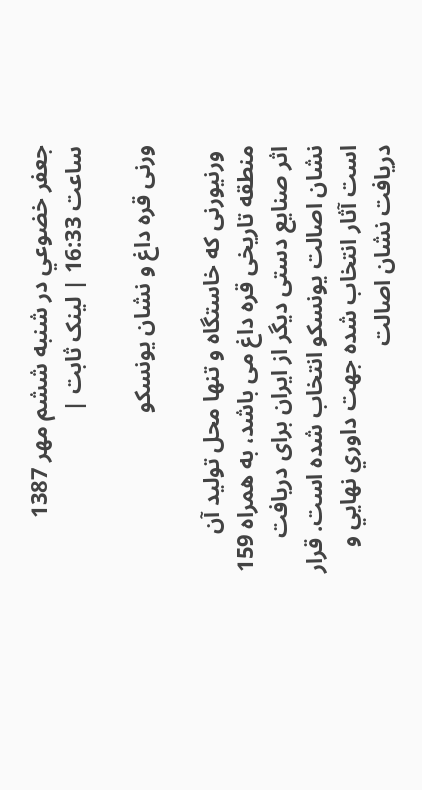جعفر خضوعي در شنبه ششم مهر 1387 ساعت 16:33 | لينک ثابت |

ورنی قره داغ و نشان یونسکو

 ورنیورنی که خاستگاه و تنها محل تولید آن منطقه تاریخی قره داغ می باشد،‌ به همراه 159 اثر صنایع دستی دیگر از ایران برای دریافت نشان اصالت یونسکو انتخاب شده است. قرار است آثار انتخاب شده جهت داوري نهايي و دريافت نشان اصالت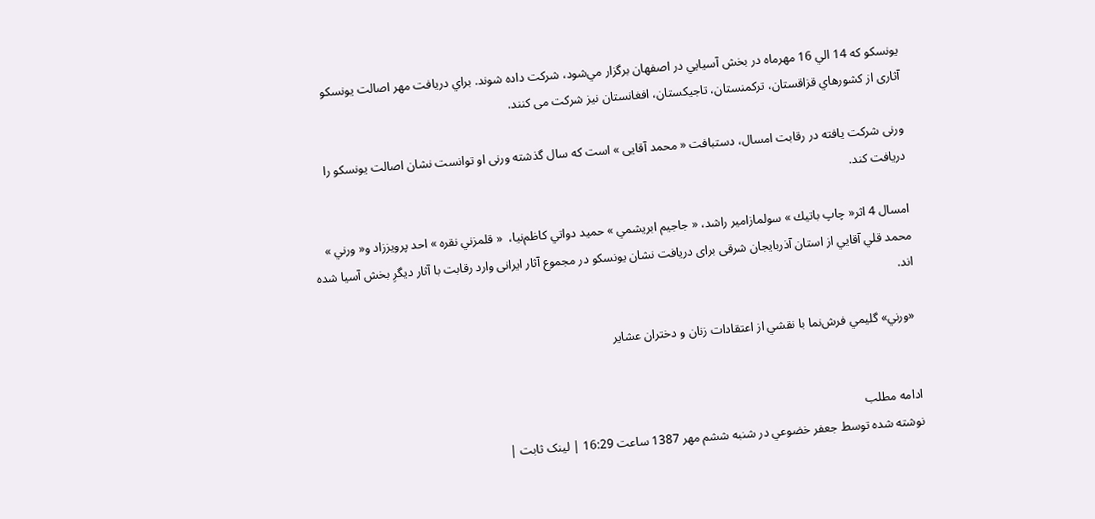يونسكو كه 14 الي 16 مهرماه در بخش آسيايي در اصفهان برگزار مي‌شود، شركت داده شوند. براي دريافت مهر اصالت يونسكو آثاری از كشورهاي قزاقستان، تركمنستان، تاجيكستان، افغانستان نيز شرکت می کنند.

ورنی شرکت یافته در رقابت امسال، دستبافت « محمد آقایی » است که سال گذشته ورنی او توانست نشان اصالت یونسکو را دریافت کند.

امسال 4 اثر« چاپ باتيك » سولمازامير راشد، « جاجيم ابريشمي » حميد دواتي كاظم‌نيا،  « قلمزني نقره » احد پرويززاد و« ورني » محمد قلي آقايي از استان آذربایجان شرقی برای دریافت نشان یونسکو در مجموع آثار ایرانی وارد رقابت با آثار دیگرِ بخش آسیا شده اند.

 «ورني» گليمي فرش‌نما با نقشي از اعتقادات زنان و دختران عشاير


ادامه مطلب
نوشته شده توسط جعفر خضوعي در شنبه ششم مهر 1387 ساعت 16:29 | لينک ثابت |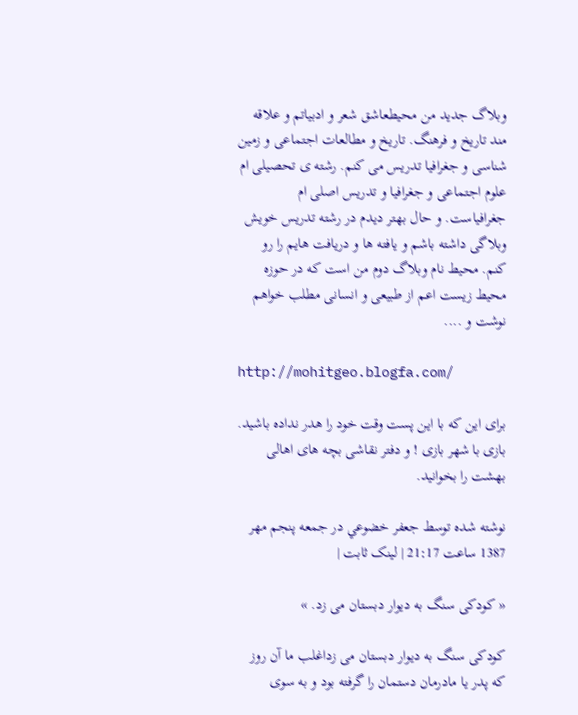وبلاگ جدید من محیطعاشق شعر و ادبیاتم و علاقه مند تاریخ و فرهنگ. تاریخ و مطالعات اجتماعی و زمین شناسی و جغرافیا تدریس می کنم. رشته ی تحصیلی ام علوم اجتماعی و جغرافیا و تدریس اصلی ام جغرافیاست. و حال بهتر دیدم در رشته تدریس خویش وبلاگی داشته باشم و یافته ها و دریافت هایم را رو کنم. محیط نام وبلاگ دوم من است که در حوزه محیط زیست اعم از طبیعی و انسانی مطلب خواهم نوشت و ....

http://mohitgeo.blogfa.com/

برای این که با این پست وقت خود را هدر نداده باشید. بازی با شهر بازی ! و دفتر نقاشی بچه های اهالی بهشت را بخوانید.

نوشته شده توسط جعفر خضوعي در جمعه پنجم مهر 1387 ساعت 21:17 | لينک ثابت |

« کودکی سنگ به دیوار دبستان می زد. »

کودکی سنگ به دیوار دبستان می زداغلب ما آن روز که پدر یا مادرمان دستمان را گرفته بود و به سوی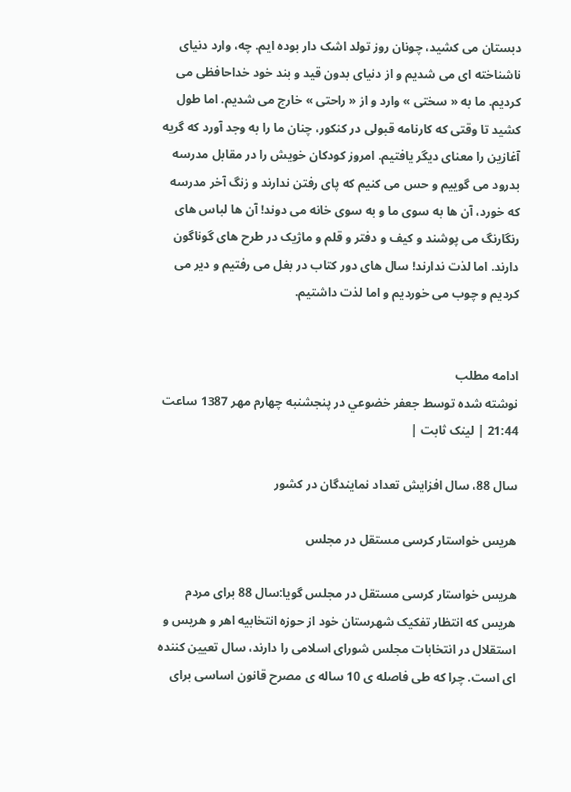دبستان می کشید، چونان روز تولد اشک دار بوده ایم. چه، وارد دنیای ناشناخته ای می شدیم و از دنیای بدون قید و بند خود خداحافظی می کردیم. ما به « سختی » وارد و از « راحتی » خارج می شدیم. اما طول کشید تا وقتی که کارنامه قبولی در کنکور، چنان ما را به وجد آورد که گریه آغازین را معنای دیگر یافتیم. امروز کودکان خویش را در مقابل مدرسه بدرود می گوییم و حس می کنیم که پای رفتن ندارند و زنگ آخر مدرسه که خورد، آن ها به سوی ما و به سوی خانه می دوند! آن ها لباس های رنگارنگ می پوشند و کیف و دفتر و قلم و ماژیک در طرح های گوناگون دارند. اما لذت ندارند! سال های دور کتاب در بغل می رفتیم و دیر می کردیم و چوب می خوردیم و اما لذت داشتیم.


ادامه مطلب
نوشته شده توسط جعفر خضوعي در پنجشنبه چهارم مهر 1387 ساعت 21:44 | لينک ثابت |

سال 88، سال افزایش تعداد نمایندگان در کشور

هریس خواستار کرسی مستقل در مجلس

هریس خواستار کرسی مستقل در مجلس گویا:سال 88 برای مردم هریس که انتظار تفکیک شهرستان خود از حوزه انتخابیه اهر و هریس و استقلال در انتخابات مجلس شورای اسلامی را دارند، سال تعیین کننده ای است. چرا که طی فاصله ی 10 ساله ی مصرح قانون اساسی برای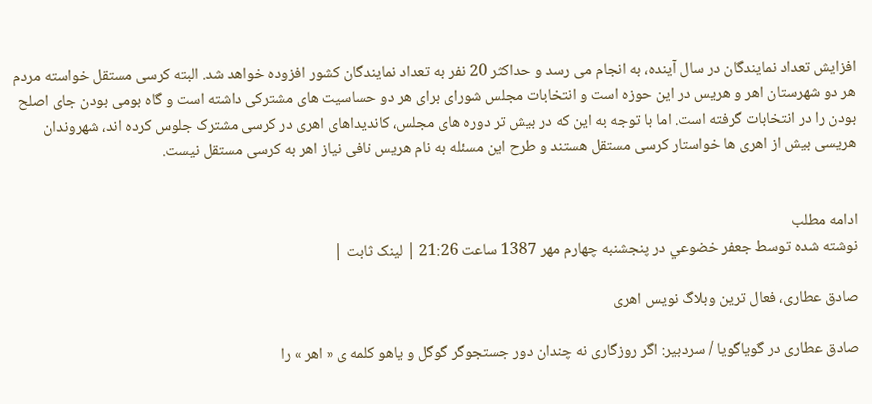افزایش تعداد نمایندگان در سال آینده، به انجام می رسد و حداکثر 20 نفر به تعداد نمایندگان کشور افزوده خواهد شد. البته کرسی مستقل خواسته مردم هر دو شهرستان اهر و هریس در این حوزه است و انتخابات مجلس شورای برای هر دو حساسیت های مشترکی داشته است و گاه بومی بودن جای اصلح بودن را در انتخابات گرفته است. اما با توجه به این که در بیش تر دوره های مجلس، کاندیداهای اهری در کرسی مشترک جلوس کرده اند، شهروندان هریسی بیش از اهری ها خواستار کرسی مستقل هستند و طرح این مسئله به نام هریس نافی نیاز اهر به کرسی مستقل نیست.


ادامه مطلب
نوشته شده توسط جعفر خضوعي در پنجشنبه چهارم مهر 1387 ساعت 21:26 | لينک ثابت |

صادق عطاری، فعال ترین وبلاگ نویس اهری

صادق عطاری در گویاگویا / سردبیر: اگر روزگاری نه چندان دور جستجوگر گوگل و یاهو کلمه ی « اهر » را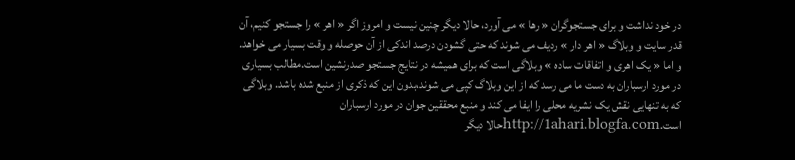در خود نداشت و برای جستجوگران « رها » می آورد، حالا دیگر چنین نیست و امروز اگر « اهر » را جستجو کنیم، آن قدر سایت و وبلاگ « اهر دار » ردیف می شوند که حتی گشودن درصد اندکی از آن حوصله و وقت بسیار می خواهد. و اما « یک اهری و اتفاقات ساده » وبلاگی است که برای همیشه در نتایج جستجو صدرنشین است.مطالب بسیاری در مورد ارسباران به دست ما می رسد که از این وبلاگ کپی می شوند،‌بدون این که ذکری از منبع شده باشد. وبلاگی که به تنهایی نقش یک نشریه محلی را ایفا می کند و منبع محققین جوان در مورد ارسباران است.http://1ahari.blogfa.comحالا دیگر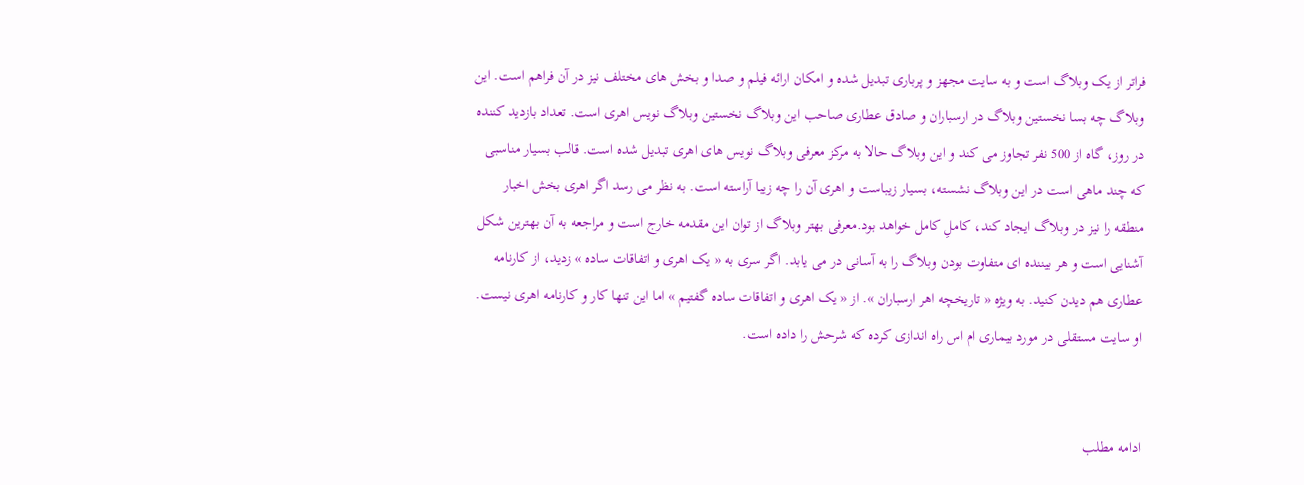فراتر از یک وبلاگ است و به سایت مجهز و پرباری تبدیل شده و امکان ارائه فیلم و صدا و بخش های مختلف نیز در آن فراهم است. این وبلاگ چه بسا نخستین وبلاگ در ارسباران و صادق عطاری صاحب این وبلاگ نخستین وبلاگ نویس اهری است. تعداد بازدید کننده در روز، گاه از 500 نفر تجاوز می کند و این وبلاگ حالا به مرکز معرفی وبلاگ نویس های اهری تبدیل شده است. قالب بسیار مناسبی که چند ماهی است در این وبلاگ نشسته، بسیار زیباست و اهری آن را چه زیبا آراسته است. به نظر می رسد اگر اهری بخش اخبار منطقه را نیز در وبلاگ ایجاد کند، کاملِ کامل خواهد بود.معرفی بهتر وبلاگ از توان این مقدمه خارج است و مراجعه به آن بهترین شکل آشنایی است و هر بیننده ای متفاوت بودن وبلاگ را به آسانی در می یابد. اگر سری به « یک اهری و اتفاقات ساده » زدید، از کارنامه عطاری هم دیدن کنید. به ویژه « تاریخچه اهر ارسباران ». از « یک اهری و اتفاقات ساده گفتیم » اما این تنها کار و کارنامه اهری نیست. او سایت مستقلی در مورد بیماری ام اس راه اندازی کرده که شرحش را داده است.


ادامه مطلب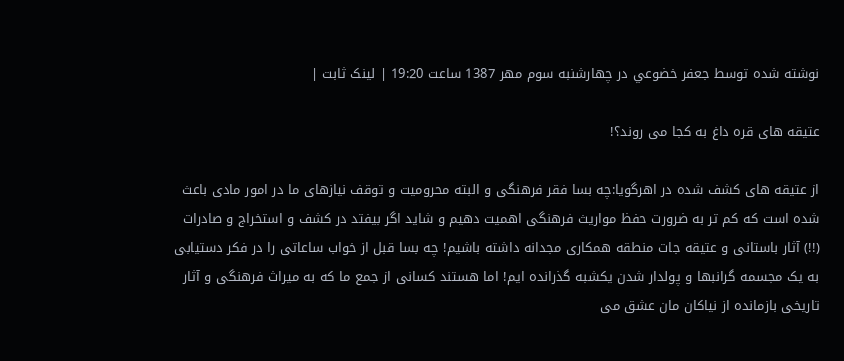نوشته شده توسط جعفر خضوعي در چهارشنبه سوم مهر 1387 ساعت 19:20 | لينک ثابت |

عتیقه های قره داغ به کجا می روند؟!

از عتیقه های کشف شده در اهرگویا:چه بسا فقر فرهنگی و البته محرومیت و توقف نیازهای ما در امور مادی باعث شده است که کم تر به ضرورت حفظ مواریث فرهنگی اهمیت دهیم و شاید اگر بیفتد در کشف و استخراج و صادرات (!!) آثار باستانی و عتیقه جات منطقه همکاری مجدانه داشته باشیم! چه بسا قبل از خواب ساعاتی را در فکر دستیابی به یک مجسمه گرانبها و پولدار شدن یکشبه گذرانده ایم! اما هستند کسانی از جمع ما که به میراث فرهنگی و آثار تاریخی بازمانده از نیاکان مان عشق می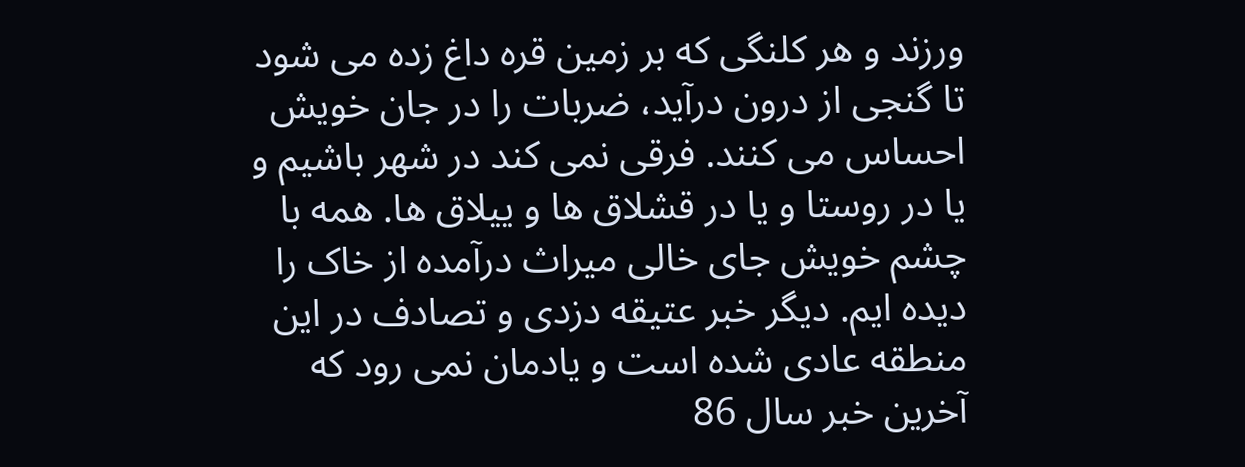ورزند و هر کلنگی که بر زمین قره داغ زده می شود تا گنجی از درون درآید، ضربات را در جان خویش احساس می کنند. فرقی نمی کند در شهر باشیم و یا در روستا و یا در قشلاق ها و ییلاق ها. همه با چشم خویش جای خالی میراث درآمده از خاک را دیده ایم. دیگر خبر عتیقه دزدی و تصادف در این منطقه عادی شده است و یادمان نمی رود که آخرین خبر سال 86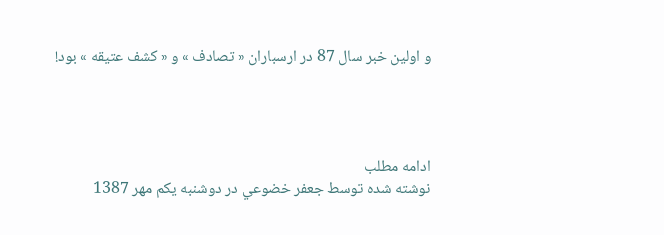و اولین خبر سال 87 در ارسباران « تصادف » و « کشف عتیقه » بود!




ادامه مطلب
نوشته شده توسط جعفر خضوعي در دوشنبه یکم مهر 1387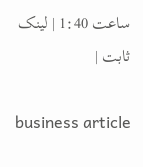ساعت 1:40 | لينک ثابت |

business article